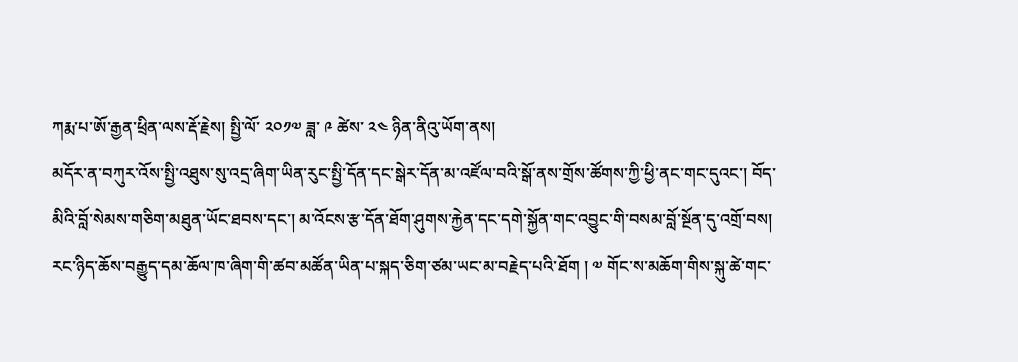ཀརྨ་པ་ཨོ་རྒྱན་ཕྲིན་ལས་རྡོ་རྗེས། སྤྱི་ལོ་ ༢༠༡༧ ཟླ་ ༩ ཚེས་ ༢༤ ཉིན་ནིའུ་ཡོག་ནས།
མདོར་ན་བཀུར་འོས་སྤྱི་འཐུས་སུ་འདྲ་ཞིག་ཡིན་རུང་སྤྱི་དོན་དང་སྒེར་དོན་མ་འཛོལ་བའི་སྒོ་ནས་གྲོས་ཚོགས་ཀྱི་ཕྱི་ནང་གང་དུའང་། བོད་མིའི་བློ་སེམས་གཅིག་མཐུན་ཡོང་ཐབས་དང་། མ་འོངས་རྩ་དོན་ཐོག་ཤུགས་རྐྱེན་དང་དགེ་སྐྱོན་གང་འབྱུང་གི་བསམ་བློ་སྔོན་དུ་འགྲོ་བས། རང་ཉིད་ཆོས་བརྒྱུད་དམ་ཆོལ་ཁ་ཞིག་གི་ཚབ་མཚོན་ཡིན་པ་སྐད་ཅིག་ཙམ་ཡང་མ་བརྗེད་པའི་ཐོག ། ༧ གོང་ས་མཆོག་གིས་སྐུ་ཚེ་གང་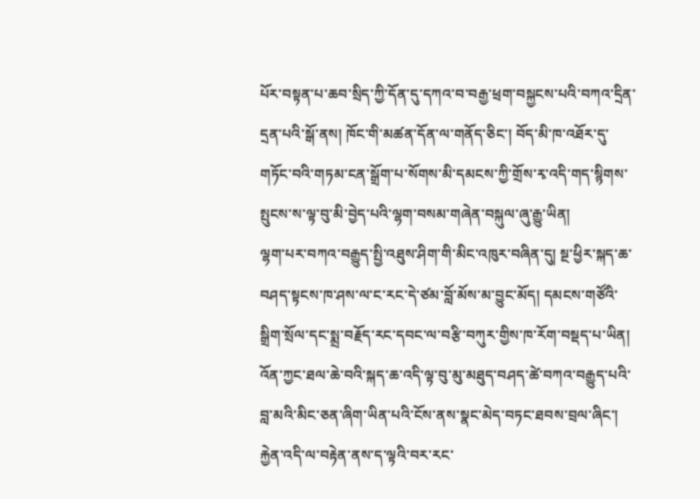པོར་བསྟན་པ་ཆབ་སྲིད་ཀྱི་དོན་དུ་དཀའ་བ་བརྒྱ་ཕྲག་བསྐྱངས་པའི་བཀའ་དྲིན་དྲན་པའི་སྒོ་ནས། ཁོང་གི་མཚན་དོན་ལ་གནོད་ཅིང་། བོད་མི་ཁ་འཐོར་དུ་གཏོང་བའི་གཏམ་ངན་སྒྲོག་པ་སོགས་མི་དམངས་ཀྱི་གྲོས་རྭ་འདི་གད་སྙིགས་སྤུངས་ས་ལྟ་བུ་མི་བྱེད་པའི་ལྷག་བསམ་གཞེན་བསྐུལ་ཞུ་རྒྱུ་ཡིན།
ལྷག་པར་བཀའ་བརྒྱུད་སྤྱི་འཐུས་ཤིག་གི་མིང་འཁུར་བཞིན་དུ། སྔ་ཕྱིར་སྐད་ཆ་བཤད་སྟངས་ཁ་ཤས་ལ་ང་རང་དེ་ཙམ་བློ་མོས་མ་བྱུང་མོད། དམངས་གཙོའི་སྒྲིག་སྲོལ་དང་སྨྲ་བརྗོད་རང་དབང་ལ་བརྩི་བཀུར་གྱིས་ཁ་རོག་བསྡད་པ་ཡིན། འོན་ཀྱང་ཐལ་ཆེ་བའི་སྐད་ཆ་འདི་ལྟ་བུ་མུ་མཐུད་བཤད་ཚེ་བཀའ་བརྒྱུད་པའི་བླ་མའི་མིང་ཅན་ཞིག་ཡིན་པའི་ངོས་ནས་སྣང་མེད་བཏང་ཐབས་བྲལ་ཞིང་། རྐྱེན་འདི་ལ་བརྟེན་ནས་ད་ལྟའི་བར་རང་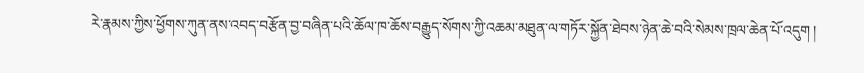རེ་རྣམས་ཀྱིས་ཕྱོགས་ཀུན་ནས་འབད་བརྩོན་བྱ་བཞིན་པའི་ཆོལ་ཁ་ཆོས་བརྒྱུད་སོགས་ཀྱི་འཆམ་མཐུན་ལ་གཏོར་སྐྱོན་ཐེབས་ཉེན་ཆེ་བའི་སེམས་ཁྲལ་ཆེན་པོ་འདུག །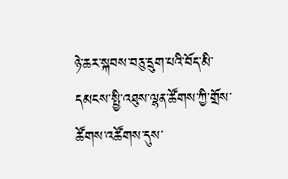ཉེ་ཆར་སྐབས་བཅུ་དྲུག་པའི་བོད་མི་དམངས་སྤྱི་འཐུས་ལྷན་ཚོགས་ཀྱི་གྲོས་ཚོགས་འཚོགས་དུས་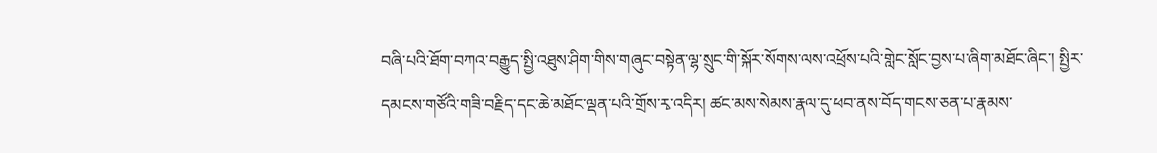བཞི་པའི་ཐོག་བཀའ་བརྒྱུད་སྤྱི་འཐུས་ཤིག་གིས་གཞུང་བསྟེན་ལྷ་སྲུང་གི་སྐོར་སོགས་ལས་འཕྲོས་པའི་གླེང་སློང་བྱས་པ་ཞིག་མཐོང་ཞིང་། སྤྱིར་དམངས་གཙོའི་གཟི་བརྗིད་དང་ཆེ་མཐོང་ལྡན་པའི་གྲོས་རྭ་འདིར། ཚང་མས་སེམས་རྣལ་དུ་ཕབ་ནས་བོད་གངས་ཅན་པ་རྣམས་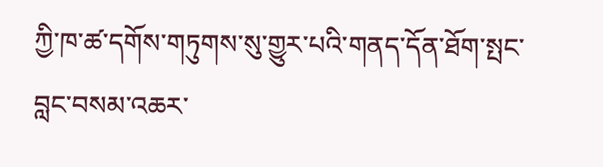ཀྱི་ཁ་ཚ་དགོས་གཏུགས་སུ་གྱུར་པའི་གནད་དོན་ཐོག་སྤང་བླང་བསམ་འཆར་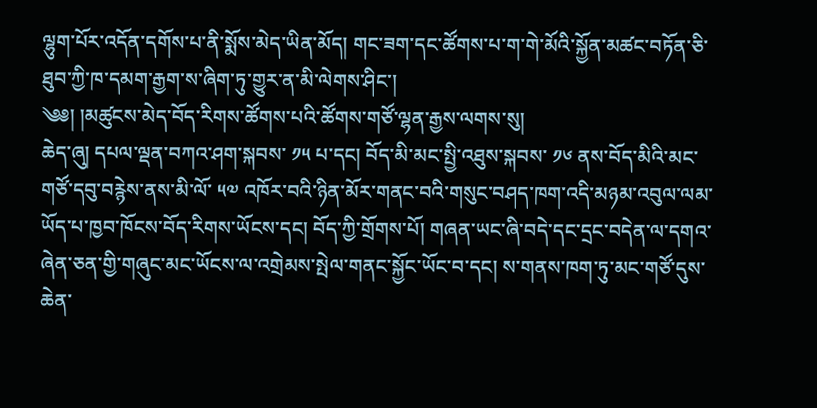ལྷུག་པོར་འདོན་དགོས་པ་ནི་སྨོས་མེད་ཡིན་མོད། གང་ཟག་དང་ཚོགས་པ་ག་གེ་མོའི་སྐྱོན་མཚང་བཏོན་ཅི་ཐུབ་ཀྱི་ཁ་དམག་རྒྱག་ས་ཞིག་ཏུ་གྱུར་ན་མི་ལེགས་ཤིང་།
༄༅། །མཚུངས་མེད་བོད་རིགས་ཚོགས་པའི་ཚོགས་གཙོ་ལྷན་རྒྱས་ལགས་སུ།
ཆེད་ཞུ། དཔལ་ལྡན་བཀའ་ཤག་སྐབས་ ༡༥ པ་དང། བོད་མི་མང་སྤྱི་འཐུས་སྐབས་ ༡༦ ནས་བོད་མིའི་མང་གཙོ་དབུ་བརྙེས་ནས་མི་ལོ་ ༥༧ འཁོར་བའི་ཉིན་མོར་གནང་བའི་གསུང་བཤད་ཁག་འདི་མཉམ་འབུལ་ལམ་ཡོད་པ་ཁྱབ་ཁོངས་བོད་རིགས་ཡོངས་དང། བོད་ཀྱི་གྲོགས་པོ། གཞན་ཡང་ཞི་བདེ་དང་དྲང་བདེན་ལ་དགའ་ཞེན་ཅན་གྱི་གཞུང་མང་ཡོངས་ལ་འགྲེམས་སྤེལ་གནང་སྐྱོང་ཡོང་བ་དང། ས་གནས་ཁག་ཏུ་མང་གཙོ་དུས་ཆེན་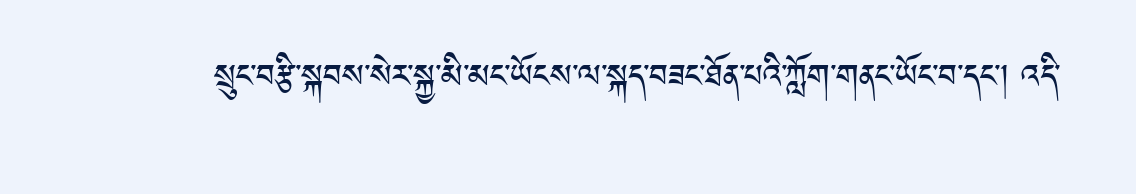སྲུང་བརྩི་སྐབས་སེར་སྐྱ་མི་མང་ཡོངས་ལ་སྐད་བཟང་ཐོན་པའི་ཀློག་གནང་ཡོང་བ་དང་། འདི་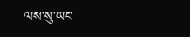ལས་སུ་ཡང་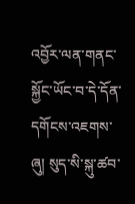འབྱོར་ལན་གནང་སྐྱོང་ཡོང་བ་དེ་དོན་དགོངས་འཇགས་ཞུ། སུད་སི་སྐུ་ཚབ་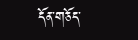དོན་གཅོད་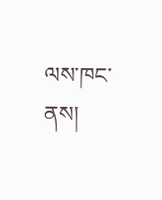ལས་ཁང་ནས།